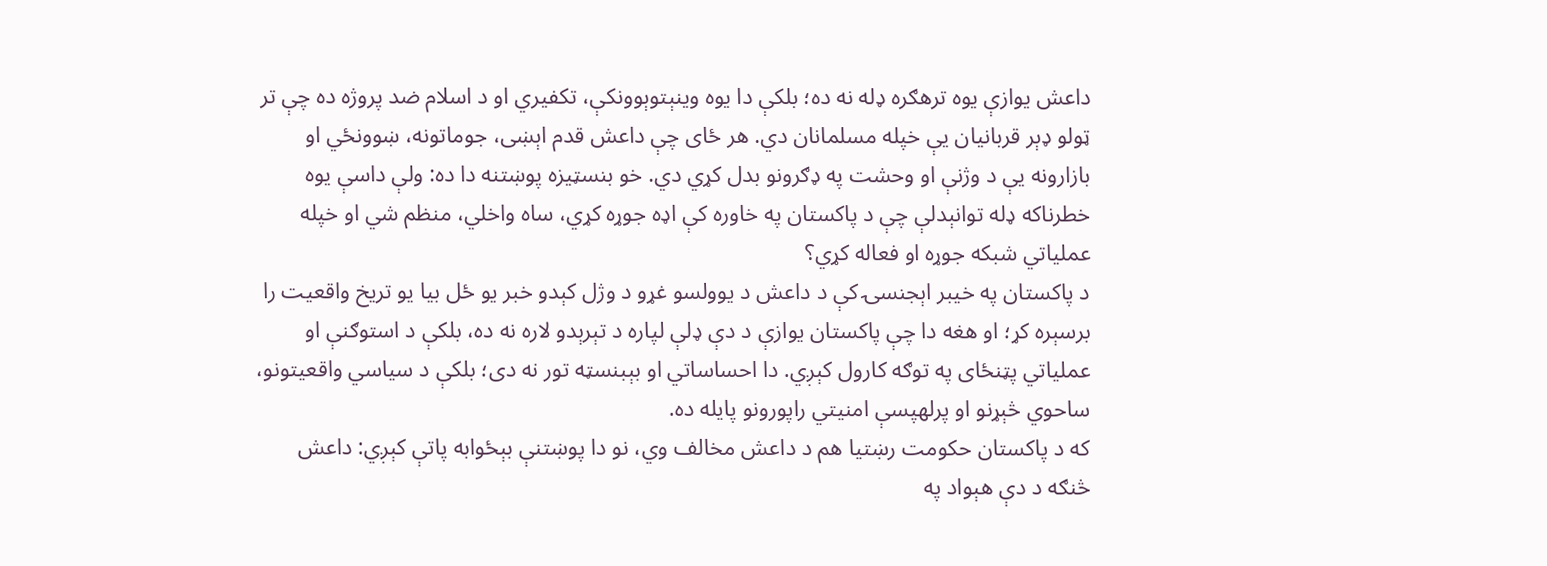داعش یوازې یوه ترهګره ډله نه ده؛ بلکې دا یوه وینېتوېوونکې، تکفیري او د اسلام ضد پروژه ده چې تر ټولو ډېر قربانیان یې خپله مسلمانان دي. هر ځای چې داعش قدم اېښی، جوماتونه، ښوونځي او بازارونه یې د وژنې او وحشت په ډګرونو بدل کړي دي. خو بنسټیزه پوښتنه دا ده: ولې داسې یوه خطرناکه ډله توانېدلې چې د پاکستان په خاوره کې اډه جوړه کړي، ساه واخلي، منظم شي او خپله عملیاتي شبکه جوړه او فعاله کړي؟
د پاکستان په خیبر اېجنسۍ کې د داعش د یوولسو غړو د وژل کېدو خبر یو ځل بیا یو تریخ واقعیت را برسېره کړ؛ او هغه دا چې پاکستان یوازې د دې ډلې لپاره د تېرېدو لاره نه ده، بلکې د استوګنې او عملیاتي پټنځای په توګه کارول کېږي. دا احساساتي او بېبنسټه تور نه دی؛ بلکې د سیاسي واقعیتونو، ساحوي څېړنو او پرلهپسې امنیتي راپورونو پایله ده.
که د پاکستان حکومت رښتیا هم د داعش مخالف وي، نو دا پوښتنې بېځوابه پاتې کېږي: داعش څنګه د دې هېواد په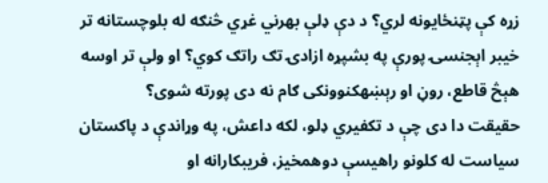زړه کې پټنځایونه لري؟ د دې ډلې بهرني غړي څنګه له بلوچستانه تر خیبر اېجنسۍ پورې په بشپړه ازادۍ تګ راتګ کوي؟ او ولې تر اوسه هېڅ قاطع، روڼ او رېښهکنوونکی ګام نه دی پورته شوی؟
حقیقت دا دی چې د تکفیري ډلو، لکه داعش، په وړاندې د پاکستان سیاست له کلونو راهیسې دوهمخیز، فریبکارانه او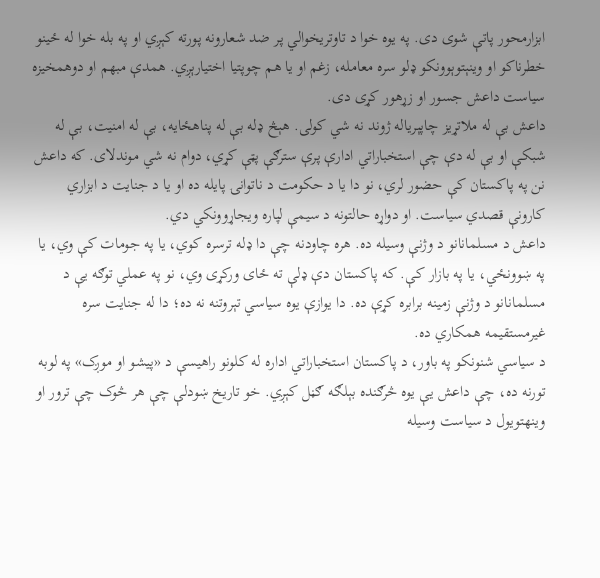ابزارمحور پاتې شوی دی. په یوه خوا د تاوتریخوالي پر ضد شعارونه پورته کېږي او په بله خوا له ځینو خطرناکو او وینېتوېوونکو ډلو سره معامله، زغم او یا هم چوپتیا اختیارېږي. همدې مبهم او دوهمخيزه سیاست داعش جسور او زړهور کړی دی.
داعش بې له ملاتړیز چاپېریاله ژوند نه شي کولی. هېڅ ډله بې له پناهځایه، بې له امنیت، بې له شبکې او بې له دې چې استخباراتي ادارې پرې سترګې پټې کړي، دوام نه شي موندلای. که داعش نن په پاکستان کې حضور لري، نو دا یا د حکومت د ناتوانۍ پایله ده او یا د جنایت د ابزاري کارونې قصدي سیاست. او دواړه حالتونه د سیمې لپاره ویجاړوونکي دي.
داعش د مسلمانانو د وژنې وسیله ده. هره چاودنه چې دا ډله ترسره کوي، یا په جومات کې وي، یا په ښوونځي، یا په بازار کې. که پاکستان دې ډلې ته ځای ورکړی وي، نو په عملي توګه یې د مسلمانانو د وژنې زمینه برابره کړې ده. دا یوازې یوه سیاسي تېروتنه نه ده؛ دا له جنایت سره غیرمستقیمه همکاري ده.
د سیاسي شنونکو په باور، د پاکستان استخباراتي اداره له کلونو راهیسې د «پيشو او موږک» په لوبه تورنه ده، چې داعش یې یوه څرګنده بېلګه ګڼل کېږي. خو تاریخ ښودلې چې هر څوک چې ترور او وینهتویول د سیاست وسیله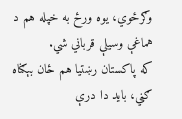وګرځوي، یوه ورځ به خپله هم د هماغې وسیلې قرباني شي.
که پاکستان رښتیا هم ځان بېګناه ګڼي، باید دا درې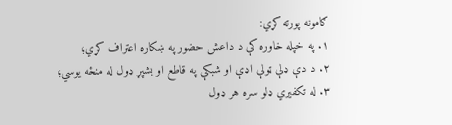ګامونه پورته کړي:
۱. په خپله خاوره کې د داعش حضور په ښکاره اعتراف کړي؛
۲. د دې ډلې ټولې اډې او شبکې په قاطع او بشپړ ډول له منځه یوسي؛
۳. له تکفیري ډلو سره هر ډول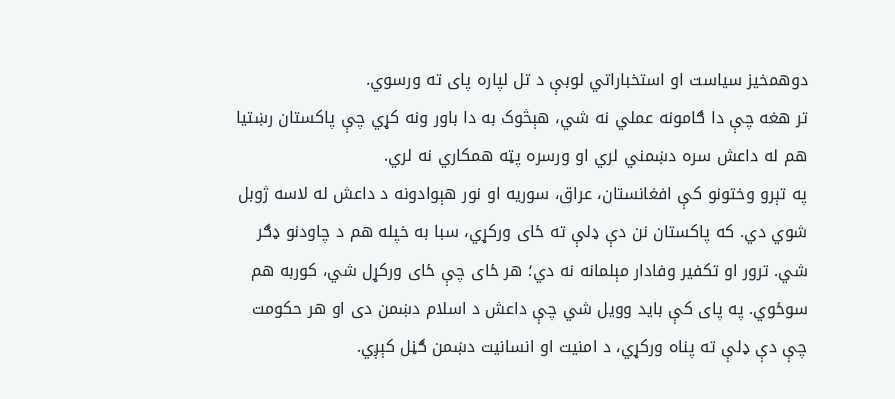دوهمخیز سیاست او استخباراتي لوبې د تل لپاره پای ته ورسوي.
تر هغه چې دا ګامونه عملي نه شي، هېڅوک به دا باور ونه کړي چې پاکستان رښتیا هم له داعش سره دښمني لري او ورسره پټه همکاري نه لري.
په تېرو وختونو کې افغانستان، عراق، سوریه او نور هېوادونه د داعش له لاسه ژوبل شوي دي. که پاکستان نن دې ډلې ته ځای ورکړي، سبا به خپله هم د چاودنو ډګر شي. ترور او تکفیر وفادار مېلمانه نه دي؛ هر ځای چې ځای ورکړل شي، کوربه هم سوځوي. په پای کې باید وویل شي چې داعش د اسلام دښمن دی او هر حکومت چې دې ډلې ته پناه ورکړي، د امنیت او انسانیت دښمن ګڼل کېږي.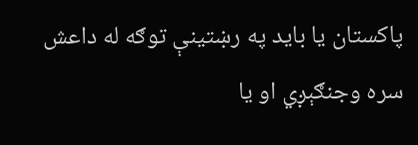پاکستان یا باید په رښتینې توګه له داعش سره وجنګېږي او یا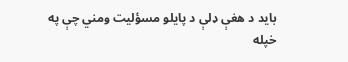باید د هغې ډلې د پایلو مسؤلیت ومني چې په خپله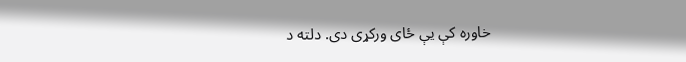خاوره کې یې ځای ورکړی دی. دلته د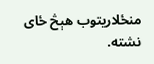منځلاریتوب هېڅ ځای نشته.